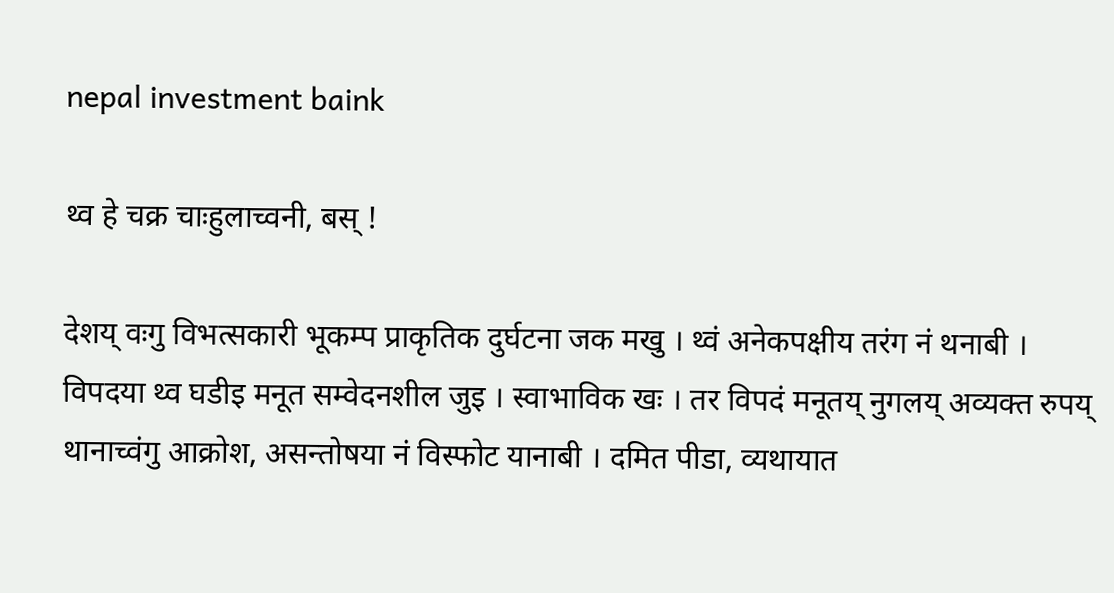nepal investment baink

थ्व हे चक्र चाःहुलाच्वनी, बस् !

देशय् वःगु विभत्सकारी भूकम्प प्राकृतिक दुर्घटना जक मखु । थ्वं अनेकपक्षीय तरंग नं थनाबी । विपदया थ्व घडीइ मनूत सम्वेदनशील जुइ । स्वाभाविक खः । तर विपदं मनूतय् नुगलय् अव्यक्त रुपय् थानाच्वंगु आक्रोश, असन्तोषया नं विस्फोट यानाबी । दमित पीडा, व्यथायात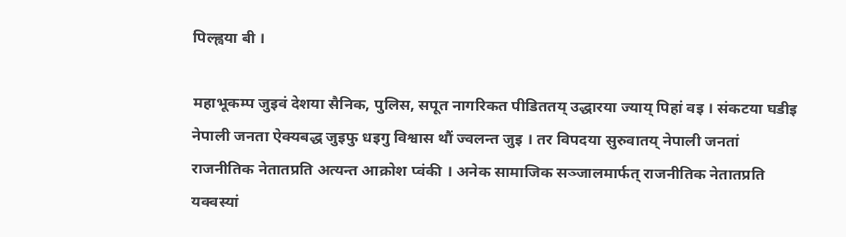पिल्ह्वया बी ।

महाभूकम्प जुइवं देशया सैनिक, पुलिस, सपूत नागरिकत पीडिततय् उद्धारया ज्याय् पिहां वइ । संकटया घडीइ नेपाली जनता ऐक्यबद्ध जुइफु धइगु विश्वास थौं ज्वलन्त जुइ । तर विपदया सुरुवातय् नेपाली जनतां राजनीतिक नेतातप्रति अत्यन्त आक्रोश प्वंकी । अनेक सामाजिक सञ्जालमार्फत् राजनीतिक नेतातप्रति यक्वस्यां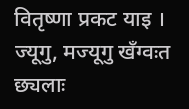वितृष्णा प्रकट याइ । ज्यूगु, मज्यूगु खँग्वःत छ्यलाः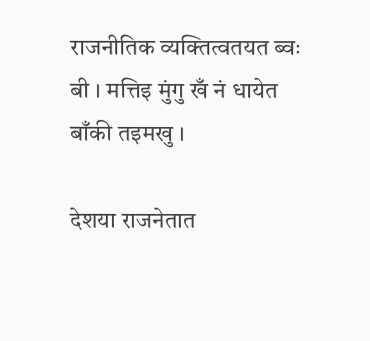राजनीतिक व्यक्तित्वतयत ब्वः बी । मत्तिइ मुंगु खँ नं धायेत बाँकी तइमखु ।

देशया राजनेतात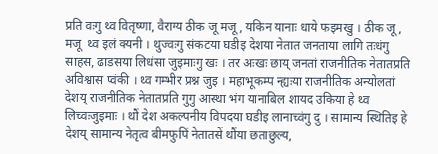प्रति वःगु थ्व वितृष्णा, वैराग्य ठीक जू मजू, यकिन यानाः धाये फइमखु । ठीक जू, मजू  थ्व इलं क्यनी । थुज्वःगु संकटया घडीइ देशया नेतात जनताया लागि तःधंगु साहस, ढाडसया लिधंसा जुइमाःगु खः । तर अःखः छाय् जनतां राजनीतिक नेतातप्रति अविश्वास प्वंकी । थ्व गम्भीर प्रश्न जुइ । महाभूकम्प न्ह्यःया राजनीतिक अन्योलतां देशय् राजनीतिक नेतातप्रति गुगु आस्था भंग यानाबिल शायद उकिया हे थ्व लिच्वःजुइमाः । थौं देश अकल्पनीय विपदया घडीइ लानाच्वंगु दु । सामान्य स्थितिइ हे देशय् सामान्य नेतृत्व बीमफुपिं नेतातसें थौंया छताछुल्य,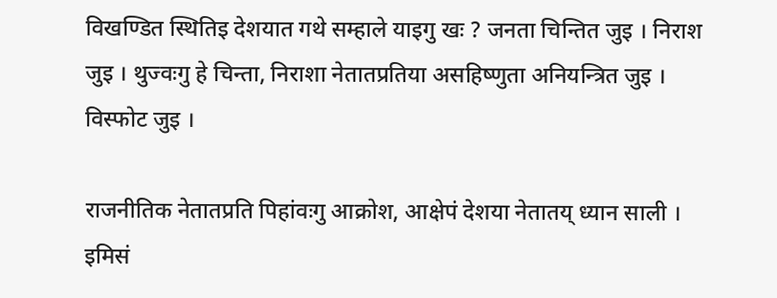विखण्डित स्थितिइ देशयात गथे सम्हाले याइगु खः ? जनता चिन्तित जुइ । निराश जुइ । थुज्वःगु हे चिन्ता, निराशा नेतातप्रतिया असहिष्णुता अनियन्त्रित जुइ । विस्फोट जुइ ।

राजनीतिक नेतातप्रति पिहांवःगु आक्रोश, आक्षेपं देशया नेतातय् ध्यान साली । इमिसं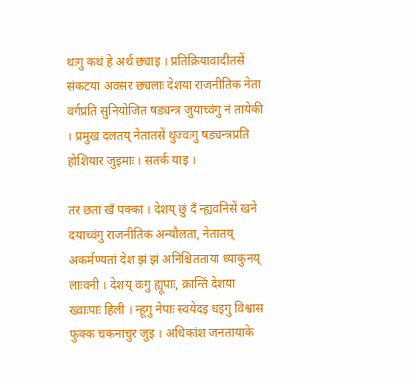थःगु कथं हे अर्थ छ्याइ । प्रतिक्रियावादीतसें संकटया अवसर छ्यलाः देशया राजनीतिक नेता वर्गप्रति सुनियोजित षड्यन्त्र जुयाच्वंगु नं तायेकी । प्रमुख दलतय् नेतातसें थुज्वःगु षड्यन्त्रप्रति होशियार जुइमाः । सतर्क याइ ।

तर छता खँ पक्का । देशय् छुं दँ न्ह्यवनिसें खने दयाच्वंगु राजनीतिक अन्यौलता, नेतातय् अकर्मण्यतां देश झं झं अनिश्चितताया ध्याकुनय् लाःवनी । देशय् वःगु ह्यूपाः, क्रान्तिं देशया ख्वाःपाः हिली । न्हूगु नेपाः स्वयेदइ धइगु विश्वास फुक्क चकनाचुर जुइ । अधिकांश जनतायाके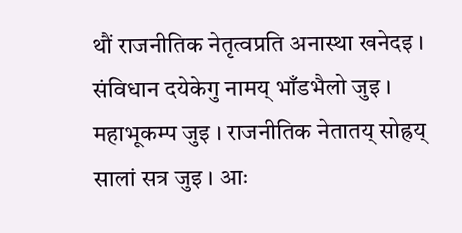थौं राजनीतिक नेतृत्वप्रति अनास्था खनेदइ । संविधान दयेकेगु नामय् भाँडभैलो जुइ । महाभूकम्प जुइ । राजनीतिक नेतातय् सोह्रय् सालां सत्र जुइ । आः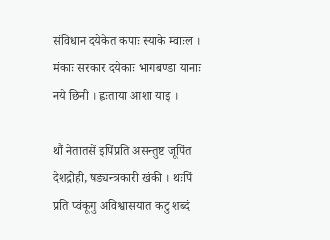संविधान दयेकेत कपाः स्याके म्वाःल । मंकाः सरकार दयेकाः भागबण्डा यानाः नये छिनी । ह्वःताया आशा याइ ।

थौं नेतातसें इपिंप्रति असन्तुष्ट जूपिंत देशद्रोही, षड्यन्त्रकारी खंकी । थःपिं प्रति प्वंकूगु अविश्वासयात कटु शब्दं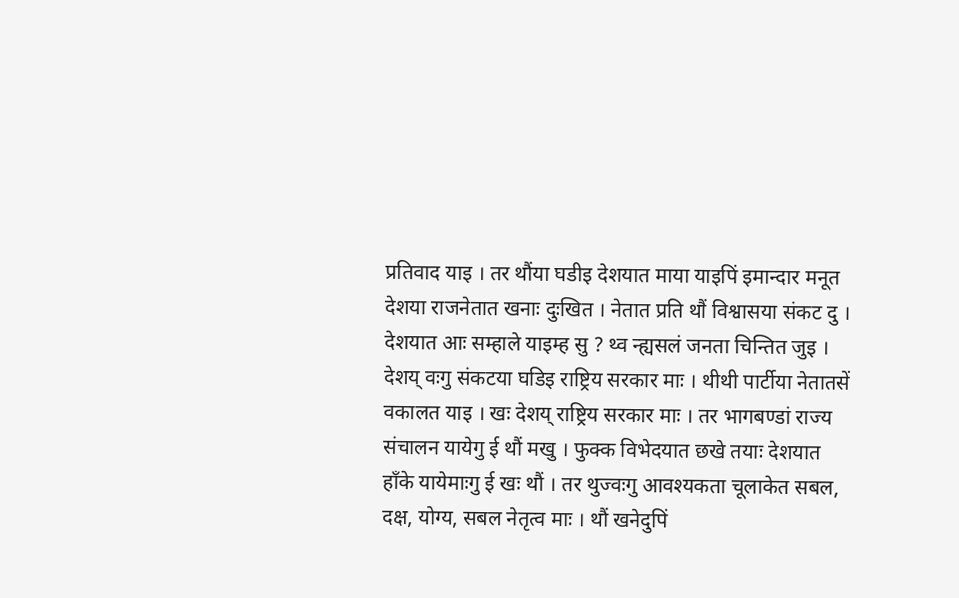प्रतिवाद याइ । तर थौंया घडीइ देशयात माया याइपिं इमान्दार मनूत देशया राजनेतात खनाः दुःखित । नेतात प्रति थौं विश्वासया संकट दु । देशयात आः सम्हाले याइम्ह सु ? थ्व न्ह्यसलं जनता चिन्तित जुइ । देशय् वःगु संकटया घडिइ राष्ट्रिय सरकार माः । थीथी पार्टीया नेतातसें वकालत याइ । खः देशय् राष्ट्रिय सरकार माः । तर भागबण्डां राज्य संचालन यायेगु ई थौं मखु । फुक्क विभेदयात छखे तयाः देशयात हाँके यायेमाःगु ई खः थौं । तर थुज्वःगु आवश्यकता चूलाकेत सबल, दक्ष, योग्य, सबल नेतृत्व माः । थौं खनेदुपिं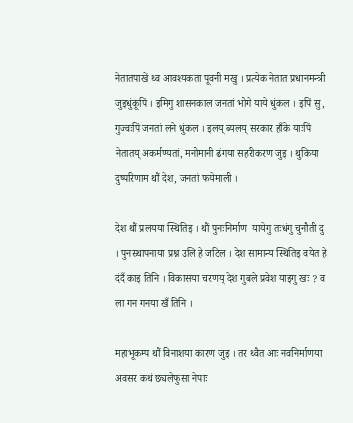नेतातपाखें थ्व आवश्यकता पूवनी मखु । प्रत्येक नेतात प्रधानमन्त्री जुइधुंकूपिं । इमिगु शासनकाल जनतां भोगे याये धुंकल । इपिं सु, गुज्वःपिं जनतां लने धुंकल । इलय् ब्यलय् सरकार हाँके याःपिं नेतातय् अकर्मण्यतां, मनोमानी ढंगया सहरीकरण जुइ । थुकिया दुष्परिणाम थौं देश, जनतां फयेमाली ।

देश थौं प्रलयया स्थितिइ । थौं पुनःनिर्माण  यायेगु तःधंगु चुनौती दु । पुनस्र्थापनाया प्रश्न उलि हे जटिल । देश सामान्य स्थितिइ वयेत हे दंदँ काइ तिनि । विकासया चरणय् देश गुबले प्रवेश याइगु खः ? व ला गन गनया खँ तिनि ।

महाभूकम्प थौं विनाशया कारण जुइ । तर थ्वैत आः नवनिर्माणया अवसर कथं छ्यलेफुसा नेपाः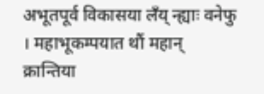अभूतपूर्व विकासया लँय् न्ह्याः वनेफु । महाभूकम्पयात थौं महान् क्रान्तिया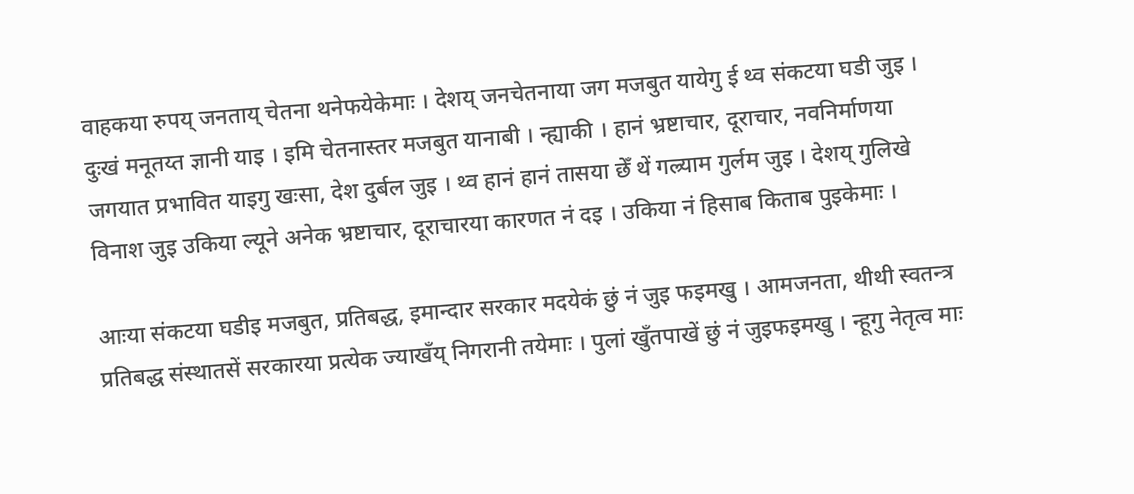वाहकया रुपय् जनताय् चेतना थनेफयेकेमाः । देशय् जनचेतनाया जग मजबुत यायेगु ई थ्व संकटया घडी जुइ । दुःखं मनूतय्त ज्ञानी याइ । इमि चेतनास्तर मजबुत यानाबी । न्ह्याकी । हानं भ्रष्टाचार, दूराचार, नवनिर्माणया जगयात प्रभावित याइगु खःसा, देश दुर्बल जुइ । थ्व हानं हानं तासया छेँ थें गल्र्याम गुर्लम जुइ । देशय् गुलिखे विनाश जुइ उकिया ल्यूने अनेक भ्रष्टाचार, दूराचारया कारणत नं दइ । उकिया नं हिसाब किताब पुइकेमाः ।

आःया संकटया घडीइ मजबुत, प्रतिबद्ध, इमान्दार सरकार मदयेकं छुं नं जुइ फइमखु । आमजनता, थीथी स्वतन्त्र प्रतिबद्ध संस्थातसें सरकारया प्रत्येक ज्याखँय् निगरानी तयेमाः । पुलां खुँतपाखें छुं नं जुइफइमखु । न्हूगु नेतृत्व माः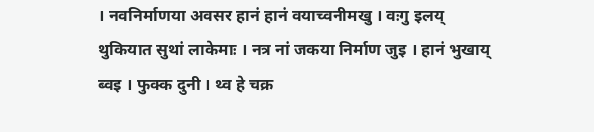। नवनिर्माणया अवसर हानं हानं वयाच्वनीमखु । वःगु इलय् थुकियात सुथां लाकेमाः । नत्र नां जकया निर्माण जुइ । हानं भुखाय् ब्वइ । फुक्क दुनी । थ्व हे चक्र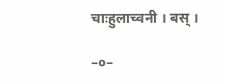चाःहुलाच्वनी । बस् ।

–०–